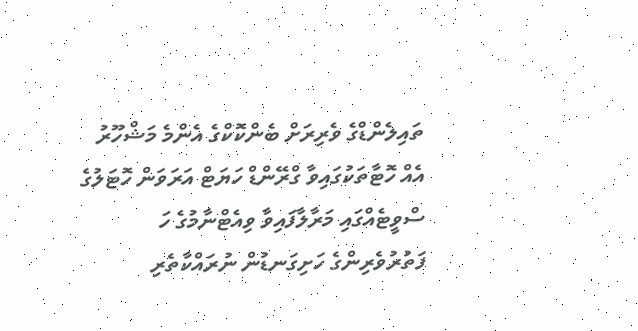ތައިލެންޑްގެ ވެރިރަށް ބެންކޮކްގެ އެންމެ މަޝްހޫރު އެއް ހޮޓާތަކުގައިވާ ގްރޭންޑް ހަޔަޓް އަރަވަން ހޮޓަލުގެ ސްވީޓެއްގައި މަރާލާފައިވާ ވިއެޓްނާމުގެ ހަ ފަތުރުވެރިންގެ ހަށިގަނޑުން ނުރައްކާތެރި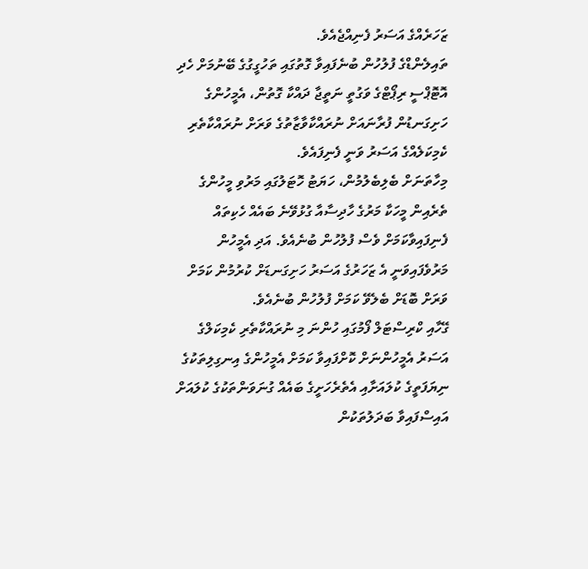ޒަހަރެއްގެ އަސަރު ފެނިއްޖެއެވެ.
ތައިލެންޑްގެ ފުލުހުން ބުނެފައިވާ ގޮތުގައި ތަހުގީގުގެ ބޭނުމަށް ހެދި އޮޓޮޕްސީ ރިޕޯޓްގެ ވަގުތީ ނަތީޖާ ދައްކާ ގޮތުން، އެމީހުންގެ ހަށިގަނޑުން ފުރާނައަށް ނުރައްކާވާޒާތުގެ ވަރަށް ނުރައްކާތެރި ކެމިކަލެއްގެ އަސަރު ވަނީ ފެނިފައެވެ.
މިހާތަނަށް ބެލިބެލުމުން، ހަޔަޓު ހޮޓަލުގައި މަރުވި މީހުންގެ ތެރެއިން މީހަކާ މަރުގެ ހާދިސާއާ ގުޅުވޭނެ ބައެއް ހެކިތައް ފެނިފައިވާކަމަށް ވެސް ފުލުހުން ބުނެއެވެ. އަދި އެމީހުން މަރުވެފައިވަނީ އެ ޒަހަރުގެ އަސަރު ހަށިގަނޑަށް ކުރުމުން ކަމަށް ވަރަށް ބޮޑަށް ބެލެވޭ ކަމަށް ފުލުހުން ބުނެއެވެ.
ގޭހާއި ކްރިސްޓަލް ފޯމުގައި ހުންނަ މި ނުރައްކާތެރި ކެމިކަލްގެ އަސަރު އެމީހުންނަށް ކޮށްފައިވާ ކަމަށް އެމީހުންގެ އިނގިލިތަކުގެ ނިޔަފަތީގެ ކުލައަށާއި އެތެރެހަށީގެ ބައެއް ގުނަވަންތަކުގެ ކުލައަށް އައިސްފައިވާ ބަދަލުތަކުން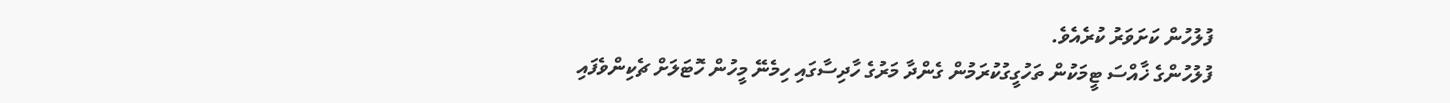ފުލުހުން ކަށަވަރު ކުރެއެވެ.
ފުލުހުންގެ ޚާއްސަ ޓީމަކުން ތަހުގީގުކުރަމުން ގެންދާ މަރުގެ ހާދިސާގައި ހިމެނޭ މީހުން ހޮޓަލަށް ޗެކިންވެފައި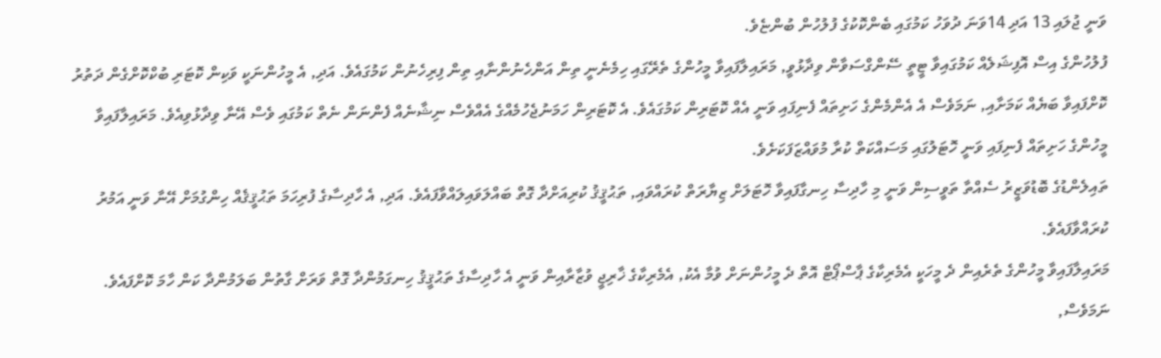ވަނީ ޖުލައި 13 އަދި 14ވަނަ ދުވަހު ކަމުގައި ބެންކޮކުގެ ފުލުހުން ބުންޏެވެ.
ފުލުހުންގެ އިސް އޮފިޝަލެއް ކަމުގައިވާ ޓީތީ ސޭންގްސަވާން ވިދާޅުވީ, މަރައިލާފައިވާ މީހުންގެ ތެރޭގައި ހިމެނެނީ ތިން އަންހެނުންނާއި ތިން ފިރިހެނުން ކަމުގައެވެ. އަދި, އެ މީހުންނަކީ ވަކިން ކޮޓަރި ބުކްކޮށްގެން ދަތުރު ކޮށްފައިވާ ބަޔެއް ކަމަށާއި, ނަމަވެސް އެ އެންމެންގެ ހަށިތައް ފެނިފައި ވަނީ އެއް ކޮޓަރިން ކަމުގައެވެ. އެ ކޮޓަރިން ހަމަނުޖެހުމެއްގެ އެއްވެސް ނިޝާނެއް ފެންނަން ނެތް ކަމުގައި ވެސް އޭނާ ވިދާޅުވިއެވެ. މަރައިލާފައިވާ މީހުންގެ ހަށިތައް ފެނިފައި ވަނީ ހޮޓަލުގައި މަސައްކަތް ކުރާ މުވައްޒަފަކަށެވެ.
ތައިލެންޑުގެ ބޮޑުވަޒީރު ސެއްތާ ތަވީސިން ވަނީ މި ހާދިސާ ހިނގާފައިވާ ހޮޓަލަށް ޒިޔާރަތް ކުރައްވައި, ތަޙުޤީޤު ކުރިއަށްދާ ގޮތް ބައްލަވައިލައްވާފައެވެ. އަދި, އެ ހާދިސާގެ ފުރިހަމަ ތަޙުޤީޤެއް ހިންގުމަށް އޭނާ ވަނީ އަމުރު ކުރައްވާފައެވެ.
މަރައިލާފައިވާ މީހުންގެ ތެރެއިން ދެ މީހަކީ އެމެރިކާގެ ޕާސްޕޯޓް އޮތް ދެ މީހުންނަށް ވުމާ އެކު, އެމެރިކާގެ ޚާރިޖީ ވުޒާރާއިން ވަނީ އެ ހާދިސާގެ ތަޙުޤީޤު ހިނގަމުންދާ ގޮތް ވަރަށް ގާތުން ބަލަމުންދާ ކަން ހާމަ ކޮށްފައެވެ. ނަމަވެސް,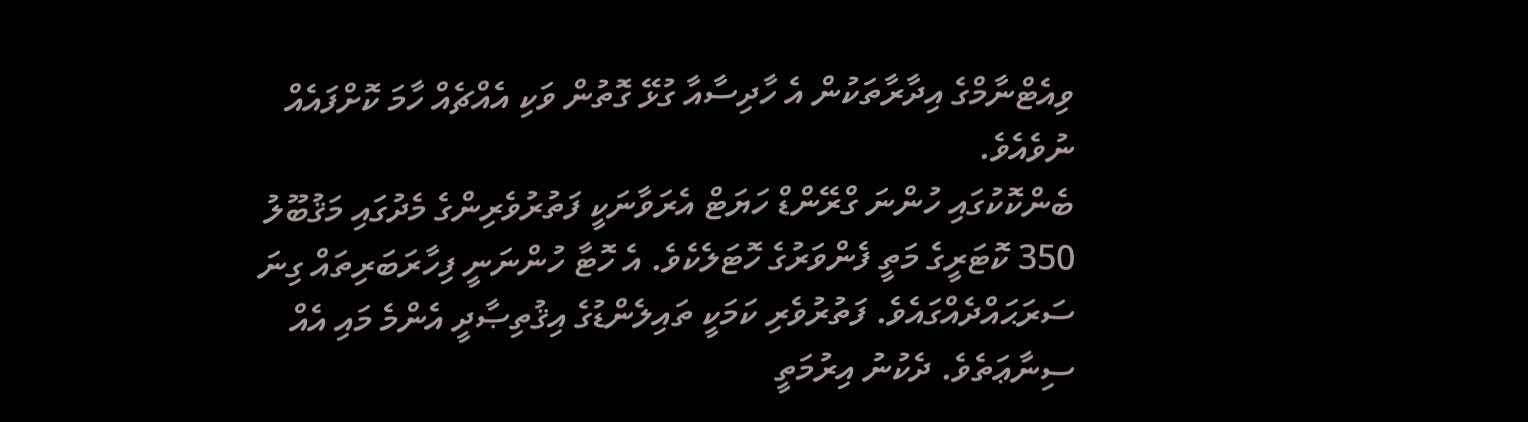ވިއެޓްނާމްގެ އިދާރާތަކުން އެ ހާދިސާއާ ގުޅޭ ގޮތުން ވަކި އެއްޗެއް ހާމަ ކޮށްފައެއް ނުވެއެވެ.
ބެންކޮކުގައި ހުންނަ ގްރޭންޑް ހަޔަޓް އެރަވާނަކީ ފަތުރުވެރިންގެ މެދުގައި މަޤުބޫލު 350 ކޮޓަރީގެ މަތީ ފެންވަރުގެ ހޮޓަލެކެވެ. އެ ހޮޓާ ހުންނަނީ ފިހާރަބަރިތައް ގިނަ ސަރަޙައްދެއްގައެވެ. ފަތުރުވެރި ކަމަކީ ތައިލެންޑުގެ އިޤުތިޞާދީ އެންމެ މައި އެއް ސިނާޢަތެވެ. ދެކުނު އިރުމަތީ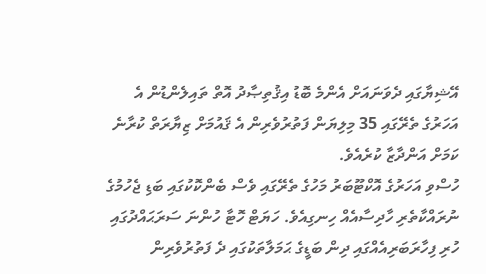އޭޝިޔާގައި ދެވަނައަށް އެންމެ ބޮޑު އިޤުތިޞާދު އޮތް ތައިލެންޑުން އެ އަހަރުގެ ތެރޭގައި 35 މިލިޔަން ފަތުރުވެރިން އެ ޤައުމަށް ޒިޔާރަތް ކުރާނެ ކަމަށް އަންދާޒާ ކުރެއެވެ.
ހުސްވި އަހަރުގެ އޮކްޓޫބަރު މަހުގެ ތެރޭގައި ވެސް ބެންކޮކުގައި ބަޑި ޖެހުމުގެ ނުރައްކާތެރި ހާދިސާއެއް ހިނގިއެވެ. ހަޔަޓް ހޮޓާ ހުންނަ ސަރަޙައްދުގައި ހުރި ފިހާރަބަރިއެއްގައި ދިން ބަޑީގެ ޙަމަލާތަކުގައި ދެ ފަތުރުވެރިން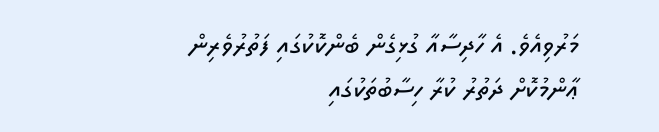މަރުވިއެވެ. އެ ހާދިސާއާ ގުޅިގެން ބެންކޮކުގައި ފަތުރުވެރިން ޢާންމުކޮށް ދަތުރު ކުރާ ހިސާބުތަކުގައި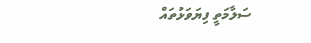ސަލާމަތީ ފިޔަވަޅުތައް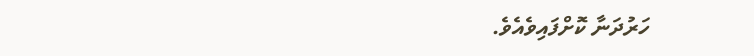ހަރުދަނާ ކޮށްފައިވެއެވެ.